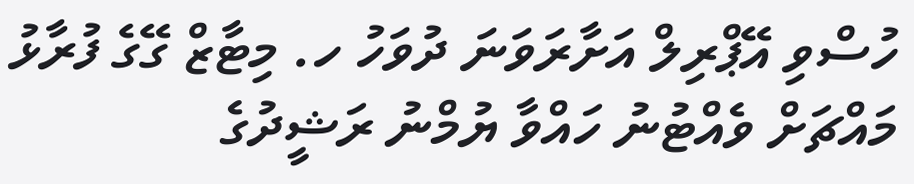ހުސްވި އޭޕްރިލް އަށާރަވަނަ ދުވަހު ހ. މިޓާޒް ގޭގެ ފުރާޅު މައްޗަށް ވެއްޓުނު ހައްވާ ޔުމްނު ރަޝީދުގެ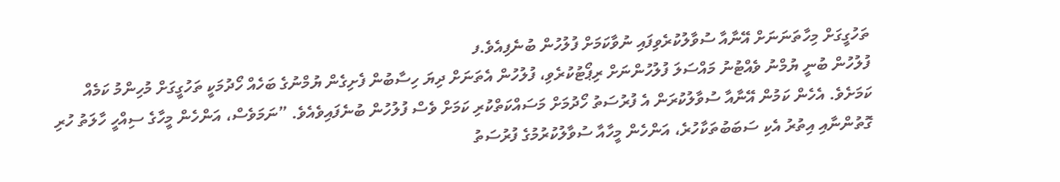ތަހުގީގަށް މިހާތަނަނަށް އޭނާއާ ސުވާލުކުރެވިފައި ނުވާކަމަށް ފުލުހުން ބުނެފިއެވެ.ފ
ފުލުހުން ބުނީ ޔުމްނު ވެއްޓުނު މައްސަލަ ފުލުހުންނަށް ރިޕޯޓުކުރެވި، ފުލުހުން އެތަނަށް ދިޔަ ހިސާބުން ފެށިގެން ޔުމްނުގެ ބަހެއް ހޯދުމަކީ ތަހުގީގަށް މުހިންމު ކަމެއް ކަމަށެވެ. އެހެން ކަމުން އޭނާއާ ސުވާލުކުރަން އެ ފުރުސަތު ހޯދުމަށް މަސައްކަތްކުރި ކަމަށް ވެސް ފުލުހުން ބުނެފައިވެއެވެ. ”ނަމަވެސް، އަންހެން މީހާގެ ސިއްހީ ހާލަތު ހުރި ގޮތުންނާއި އިތުރު އެކި ސަބަބުތަކާހުރެ، އަންހެން މީހާއާ ސުވާލުކުރުމުގެ ފުރުސަތު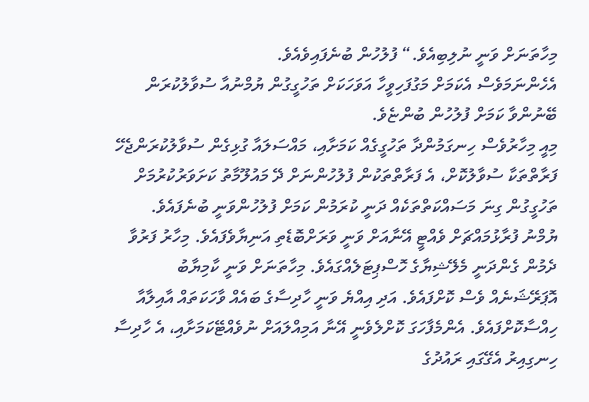މިހާތަނަށް ވަނީ ނުލިބިއެވެ.“ ފުލުހުން ބުނެފައިވެއެވެ.
އެހެންނަމަވެސް އެކަމަށް މަގުފަހިވީހާ އަވަހަކަށް ތަހުގީގުން ޔުމްނުއާ ސުވާލުކުރަން ބޭނުންވާ ކަމަށް ފުލުހުން ބުންޏެވެ.
މިއީ މިހާރުވެސް ހިނގަމުންދާ ތަހުގީގެއް ކަމަށާއި، މައްސަލައާ ގުޅިގެން ސުވާލުކުރަންޖެހޭ ފަރާތްތަކާ ސުވާލުކޮށް، އެ ފަރާތްތަކުން ފުލުހުންނަށް ދޭ މައުލޫމާތު ކަށަވަރުކުރުމަށް ތަހުގީގުން ގިނަ މަސައްކަތްތަކެއް ދަނީ ކުރަމުން ކަމަށް ފުލުހުންވަނީ ބުނެފައެވެ.
ޔުމްނު ފުރާޅުމައްޗަށް ވެއްޓީ އޭނާއަށް ވަނީ ވަރަށްބޮޑެތި އަނިޔާވެފައެވެ. މިހާރު ފަރުވާ ދެމުން ގެންދަނީ މެލޭޝިޔާގެ ހޮސްޕިޓަލެއްގައެވެ. މިހާތަނަށް ވަނީ ކާމިޔާބު އޮޕަރޭޝަނެއް ވެސް ކޮށްފައެވެ. އަދި އިއްޔެ ވަނީ ހާދިސާގެ ބައެއް ވާހަކަތައް އާއިލާއާ ހިއްސާކޮށްފައެވެ. އެންމެފާހަގަ ކޮށްލެވެނީ އޭނާ އަމިއްލައަށް ނުވެއްޓޭކަމަށާއި، އެ ހާދިސާ ހިނގިއިރު އެގޭގައި ރައުދުގެ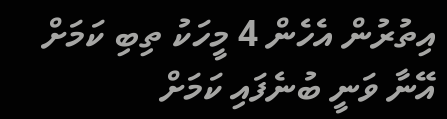އިތުރުން އެހެން 4 މީހަކު ތިބި ކަމަށް އޭނާ ވަނީ ބުނެފައި ކަމަށް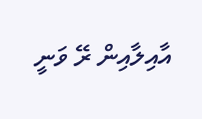އާއިލާއިން ރޭ ވަނީ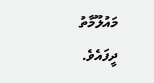މައުލޫމާތު ދީފައެވެ.